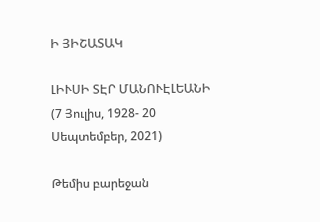Ի ՅԻՇԱՏԱԿ

ԼԻՒՍԻ ՏԷՐ ՄԱՆՈՒԷԼԵԱՆԻ (7 Յուլիս, 1928- 20 Սեպտեմբեր, 2021)

Թեմիս բարեջան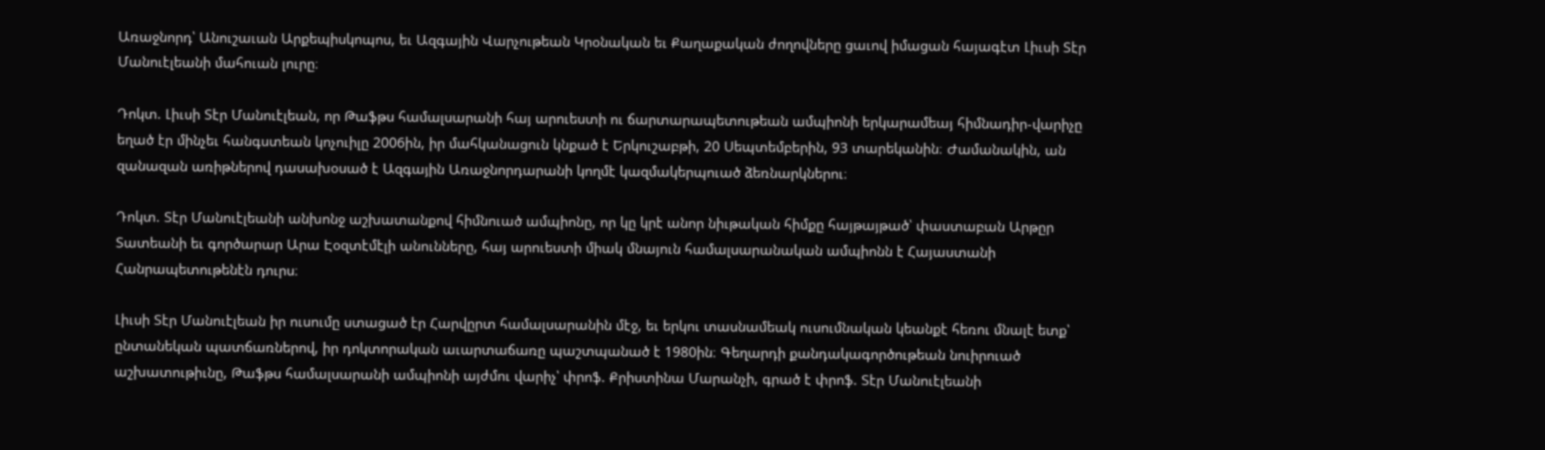Առաջնորդ՝ Անուշաւան Արքեպիսկոպոս, եւ Ազգային Վարչութեան Կրօնական եւ Քաղաքական ժողովները ցաւով իմացան հայագէտ Լիւսի Տէր Մանուէլեանի մահուան լուրը։

Դոկտ. Լիւսի Տէր Մանուէլեան, որ Թաֆթս համալսարանի հայ արուեստի ու ճարտարապետութեան ամպիոնի երկարամեայ հիմնադիր-վարիչը եղած էր մինչեւ հանգստեան կոչուիլը 2006ին, իր մահկանացուն կնքած է Երկուշաբթի, 20 Սեպտեմբերին, 93 տարեկանին։ Ժամանակին, ան զանազան առիթներով դասախօսած է Ազգային Առաջնորդարանի կողմէ կազմակերպուած ձեռնարկներու։

Դոկտ. Տէր Մանուէլեանի անխոնջ աշխատանքով հիմնուած ամպիոնը, որ կը կրէ անոր նիւթական հիմքը հայթայթած՝ փաստաբան Արթըր Տատեանի եւ գործարար Արա Էօզտէմէլի անունները, հայ արուեստի միակ մնայուն համալսարանական ամպիոնն է Հայաստանի Հանրապետութենէն դուրս։

Լիւսի Տէր Մանուէլեան իր ուսումը ստացած էր Հարվըրտ համալսարանին մէջ, եւ երկու տասնամեակ ուսումնական կեանքէ հեռու մնալէ ետք՝ ընտանեկան պատճառներով, իր դոկտորական աւարտաճառը պաշտպանած է 1980ին։ Գեղարդի քանդակագործութեան նուիրուած աշխատութիւնը, Թաֆթս համալսարանի ամպիոնի այժմու վարիչ՝ փրոֆ. Քրիստինա Մարանչի, գրած է փրոֆ. Տէր Մանուէլեանի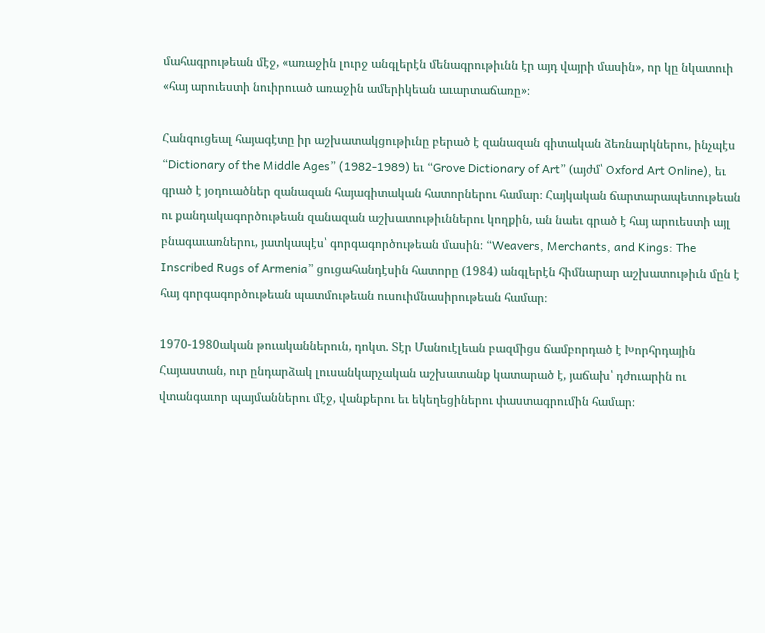մահագրութեան մէջ, «առաջին լուրջ անգլերէն մենագրութիւնն էր այդ վայրի մասին», որ կը նկատուի «հայ արուեստի նուիրուած առաջին ամերիկեան աւարտաճառը»։

Հանգուցեալ հայագէտը իր աշխատակցութիւնը բերած է զանազան գիտական ձեռնարկներու, ինչպէս “Dictionary of the Middle Ages” (1982-1989) եւ “Grove Dictionary of Art” (այժմ՝ Oxford Art Online), եւ գրած է յօդուածներ զանազան հայագիտական հատորներու համար։ Հայկական ճարտարապետութեան ու քանդակագործութեան զանազան աշխատութիւններու կողքին, ան նաեւ գրած է հայ արուեստի այլ բնագաւառներու, յատկապէս՝ գորգագործութեան մասին։ “Weavers, Merchants, and Kings: The Inscribed Rugs of Armenia” ցուցահանդէսին հատորը (1984) անգլերէն հիմնարար աշխատութիւն մըն է հայ գորգագործութեան պատմութեան ուսուիմնասիրութեան համար։

1970-1980ական թուականներուն, դոկտ. Տէր Մանուէլեան բազմիցս ճամբորդած է Խորհրդային Հայաստան, ուր ընդարձակ լուսանկարչական աշխատանք կատարած է, յաճախ՝ դժուարին ու վտանգաւոր պայմաններու մէջ, վանքերու եւ եկեղեցիներու փաստագրումին համար։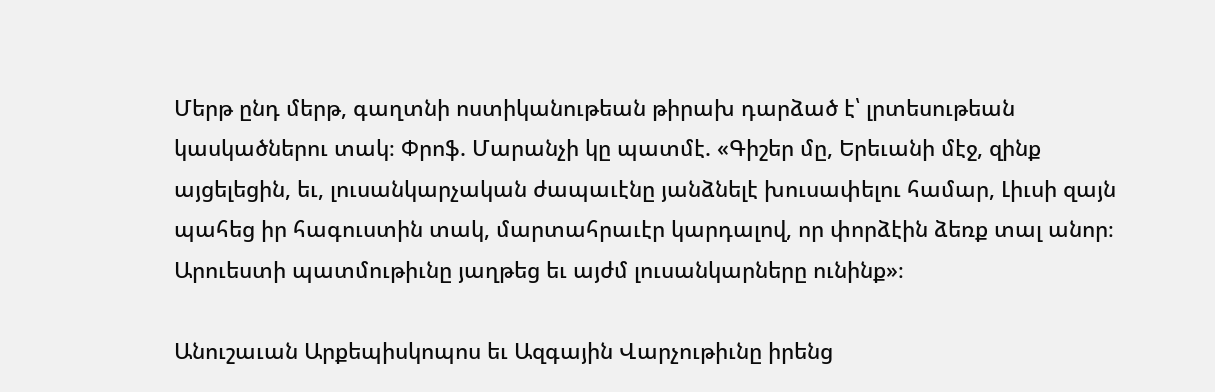Մերթ ընդ մերթ, գաղտնի ոստիկանութեան թիրախ դարձած է՝ լրտեսութեան կասկածներու տակ։ Փրոֆ. Մարանչի կը պատմէ. «Գիշեր մը, Երեւանի մէջ, զինք այցելեցին, եւ, լուսանկարչական ժապաւէնը յանձնելէ խուսափելու համար, Լիւսի զայն պահեց իր հագուստին տակ, մարտահրաւէր կարդալով, որ փորձէին ձեռք տալ անոր։ Արուեստի պատմութիւնը յաղթեց եւ այժմ լուսանկարները ունինք»։

Անուշաւան Արքեպիսկոպոս եւ Ազգային Վարչութիւնը իրենց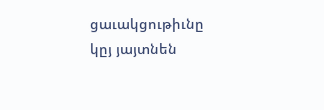ցաւակցութիւնը կըյ յայտնեն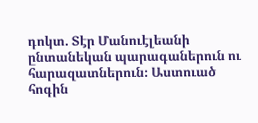դոկտ. Տէր Մանուէլեանի ընտանեկան պարագաներուն ու հարազատներուն։ Աստուած հոգին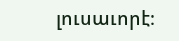լուսաւորէ։